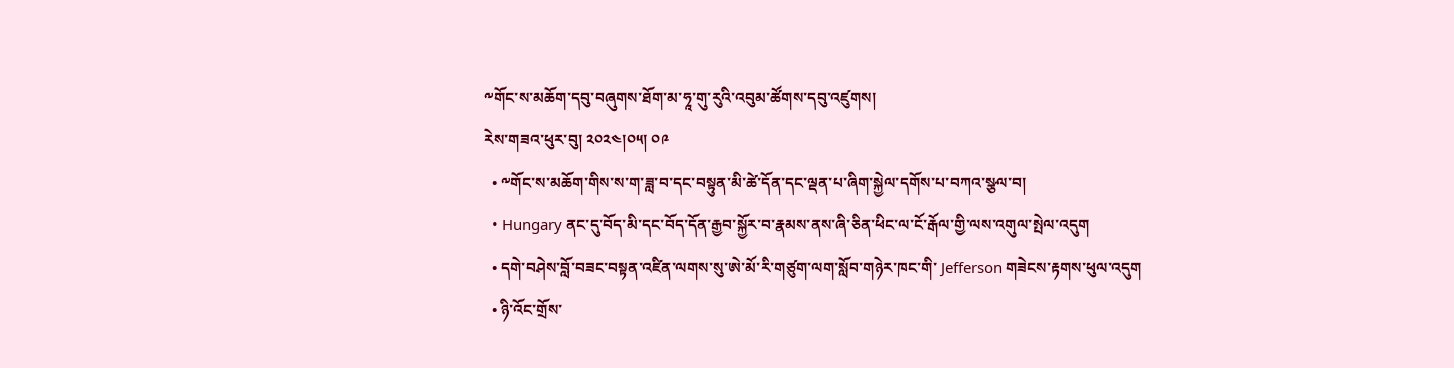༸གོང་ས་མཆོག་དབུ་བཞུགས་ཐོག་མ་ཧཱ་གུ་རུའི་འབུམ་ཚོགས་དབུ་འཛུགས།
རེས་གཟའ་ཕུར་བུ། ༢༠༢༤།༠༥། ༠༩
  • ༸གོང་ས་མཆོག་གིས་ས་ག་ཟླ་བ་དང་བསྟུན་མི་ཚེ་དོན་དང་ལྡན་པ་ཞིག་སྐྱེལ་དགོས་པ་བཀའ་སྩལ་བ།
  • Hungary ནང་དུ་བོད་མི་དང་བོད་དོན་རྒྱབ་སྐྱོར་བ་རྣམས་ནས་ཞི་ཅིན་ཕིང་ལ་ངོ་རྒོལ་གྱི་ལས་འགུལ་སྤེལ་འདུག
  • དགེ་བཤེས་བློ་བཟང་བསྟན་འཛིན་ལགས་སུ་ཨེ་མོ་རི་གཙུག་ལག་སློབ་གཉེར་ཁང་གི་ Jefferson གཟེངས་རྟགས་ཕུལ་འདུག
  • ཉི་འོང་གྲོས་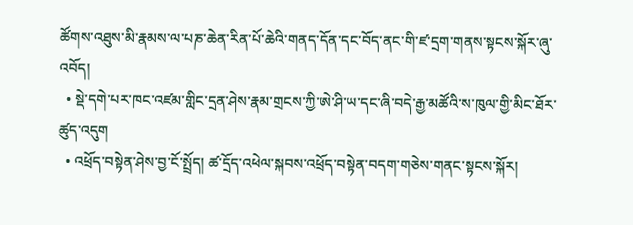ཚོགས་འཐུས་མི་རྣམས་ལ་པཎ་ཆེན་རིན་པོ་ཆེའི་གནད་དོན་དང་བོད་ནང་གི་ཛ་དྲག་གནས་སྟངས་སྐོར་ཞུ་འབོད།
  • སྡེ་དགེ་པར་ཁང་འཛམ་གླིང་དྲན་ཤེས་རྣམ་གྲངས་ཀྱི་ཨེ་ཤི་ཡ་དང་ཞི་བདེ་རྒྱ་མཚོའི་ས་ཁུལ་གྱི་མིང་ཐོར་ཚུད་འདུག
  • འཕྲོད་བསྟེན་ཤེས་བྱ་ངོ་སྤྲོད། ཚ་དྲོད་འཕེལ་སྐབས་འཕྲོད་བསྟེན་བདག་གཅེས་གནང་སྟངས་སྐོར།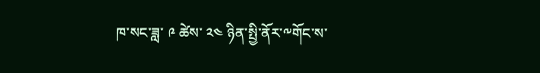ཁ་སང་ཟླ་ ༩ ཚེས་ ༢༤ ཉིན་སྤྱི་ནོར་༸གོང་ས་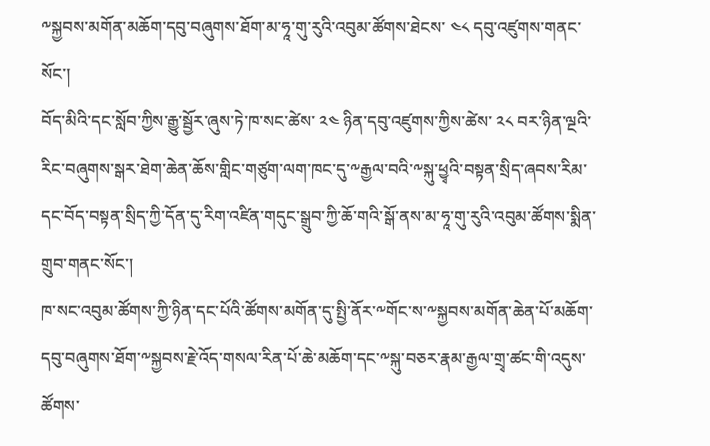༸སྐྱབས་མགོན་མཆོག་དབུ་བཞུགས་ཐོག་མ་ཧཱ་གུ་རུའི་འབུམ་ཚོགས་ཐེངས་ ༤༨ དབུ་འཛུགས་གནང་སོང་།
བོད་མིའི་དང་སློབ་ཀྱིས་རྒྱུ་སྦྱོར་ཞུས་ཏེ་ཁ་སང་ཚེས་ ༢༤ ཉིན་དབུ་འཛུགས་ཀྱིས་ཚེས་ ༢༨ བར་ཉིན་ལྔའི་རིང་བཞུགས་སྒར་ཐེག་ཆེན་ཆོས་གླིང་གཙུག་ལག་ཁང་དུ་༸རྒྱལ་བའི་༸སྐུ་ཕྱྭའི་བསྟན་སྲིད་ཞབས་རིམ་དང་བོད་བསྟན་སྲིད་ཀྱི་དོན་དུ་རིག་འཛིན་གདུང་སྒྲུབ་ཀྱི་ཆོ་གའི་སྒོ་ནས་མ་ཧཱ་གུ་རུའི་འབུམ་ཚོགས་སྨིན་གྲུབ་གནང་སོང་།
ཁ་སང་འབུམ་ཚོགས་ཀྱི་ཉིན་དང་པོའི་ཚོགས་མགོན་དུ་སྤྱི་ནོར་༸གོང་ས་༸སྐྱབས་མགོན་ཆེན་པོ་མཆོག་དབུ་བཞུགས་ཐོག་༸སྐྱབས་རྗེ་འོད་གསལ་རིན་པོ་ཆེ་མཆོག་དང་༸སྐུ་བཅར་རྣམ་རྒྱལ་གྲྭ་ཚང་གི་འདུས་ཚོགས་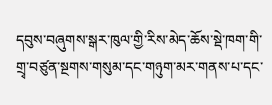དབུས་བཞུགས་སྒར་ཁུལ་གྱི་རིས་མེད་ཆོས་སྡེ་ཁག་གི་གྲྭ་བཙུན་སྔགས་གསུམ་དང་གཉུག་མར་གནས་པ་དང་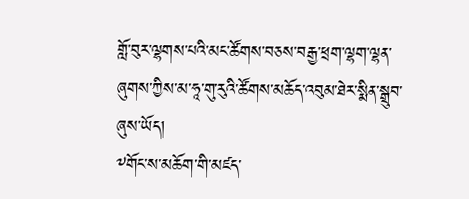གློ་བུར་ལྷགས་པའི་མང་ཚོགས་བཅས་བརྒྱ་ཕྲག་ལྷག་ལྷན་ཞུགས་ཀྱིས་མ་ཧཱ་གུ་རུའི་ཚོགས་མཆོད་འབུམ་ཐེར་སྨིན་སྒྲུབ་ཞུས་ཡོད།
༸གོང་ས་མཆོག་གི་མཛད་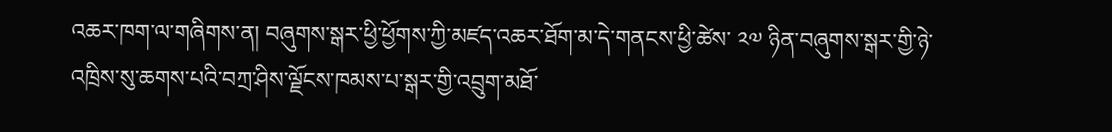འཆར་ཁག་ལ་གཞིགས་ན། བཞུགས་སྒར་ཕྱི་ཕྱོགས་ཀྱི་མཛད་འཆར་ཐོག་མ་དེ་གནངས་ཕྱི་ཚེས་ ༢༧ ཉིན་བཞུགས་སྒར་གྱི་ཉེ་འཁྲིས་སུ་ཆགས་པའི་བཀྲ་ཤིས་ལྗོངས་ཁམས་པ་སྒར་གྱི་འབྲུག་མཐོ་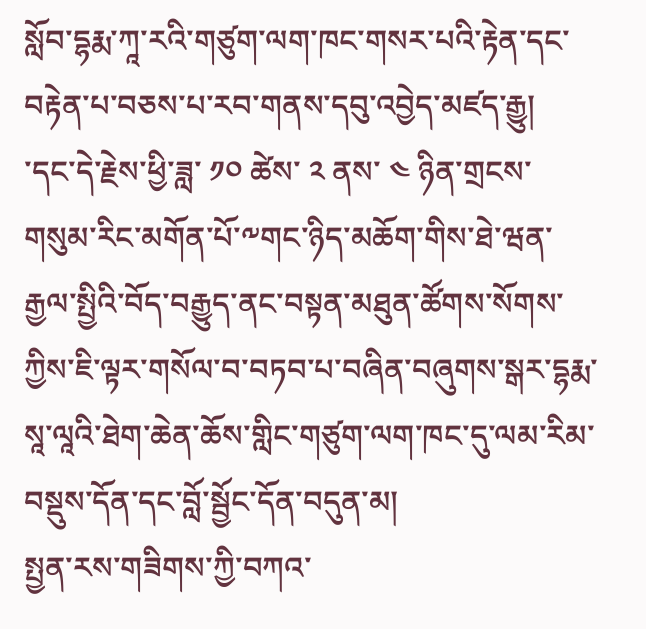སློབ་དྷརྨ་ཀཱ་རའི་གཙུག་ལག་ཁང་གསར་པའི་རྟེན་དང་བརྟེན་པ་བཅས་པ་རབ་གནས་དབུ་འབྱེད་མཛད་རྒྱུ།
་དང་དེ་རྗེས་ཕྱི་ཟླ་ ༡༠ ཚེས་ ༢ ནས་ ༤ ཉིན་གྲངས་གསུམ་རིང་མགོན་པོ་༸གང་ཉིད་མཆོག་གིས་ཐེ་ཝན་རྒྱལ་སྤྱིའི་བོད་བརྒྱུད་ནང་བསྟན་མཐུན་ཚོགས་སོགས་ཀྱིས་ཇི་ལྟར་གསོལ་བ་བཏབ་པ་བཞིན་བཞུགས་སྒར་དྷརྨ་སཱ་ལཱའི་ཐེག་ཆེན་ཆོས་གླིང་གཙུག་ལག་ཁང་དུ་ལམ་རིམ་བསྡུས་དོན་དང་བློ་སྦྱོང་དོན་བདུན་མ།
སྤྱན་རས་གཟིགས་ཀྱི་བཀའ་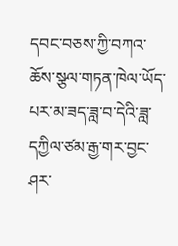དབང་བཅས་ཀྱི་བཀའ་ཆོས་སྩལ་གཏན་ཁེལ་ཡོད་པར་མ་ཟད་ཟླ་བ་དེའི་ཟླ་དཀྱིལ་ཙམ་རྒྱ་གར་བྱང་ཤར་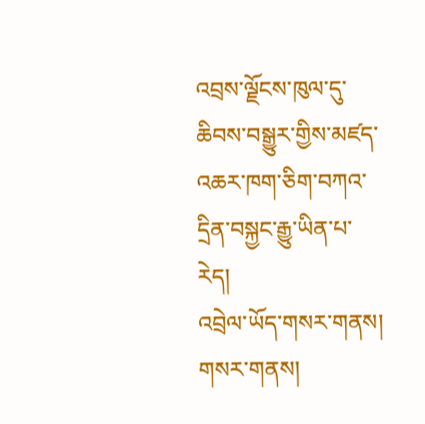འབྲས་ལྗོངས་ཁུལ་དུ་ཆིབས་བསྒྱུར་གྱིས་མཛད་འཆར་ཁག་ཅིག་བཀའ་དྲིན་བསྐྱང་རྒྱུ་ཡིན་པ་རེད།
འབྲེལ་ཡོད་གསར་གནས།
གསར་གནས།